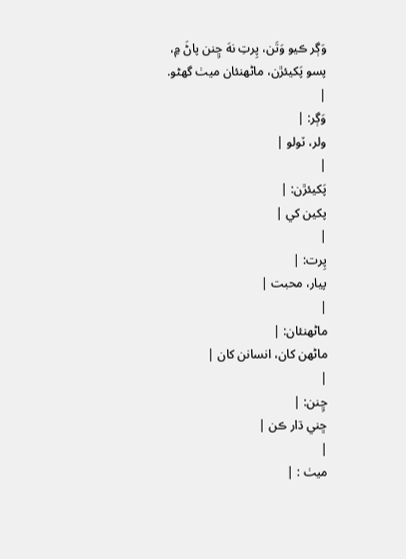وَڳر ڪيو وَتَن، پِرتِ نهَ ڇِنن پاڻَ ۾،
پسو پَکيئڙن، ماڻهنئان ميٺ گهڻو.
|
وَڳر: |
ولر، ٽولو |
|
پَکيئڙن: |
پکين کي |
|
پِرت: |
پيار، محبت |
|
ماڻهنئان: |
ماڻهن کان، انسانن کان |
|
ڇِنن: |
ڇني ڌار ڪن |
|
ميٺ : |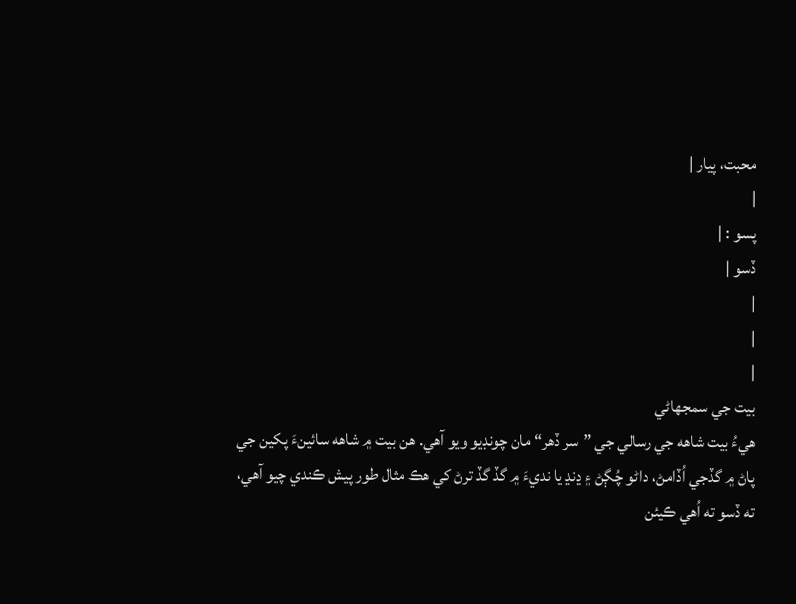محبت، پيار |
|
پسو : |
ڏسو |
|
|
|
بيت جي سمجهاڻي
هيءُ بيت شاهه جي رسالي جي ”سر ڏهر“ مان چونڊيو ويو آهي. هن بيت ۾ شاهه سائينءَ پکين جي پاڻ ۾ گڏجي اُڏامڻ، داڻو چُڳڻ ۽ ڍنڍ يا نديءَ ۾ گڏ گڏ ترڻ کي هڪ مثال طور پيش ڪندي چيو آهي، ته ڏسو ته اُهي ڪيئن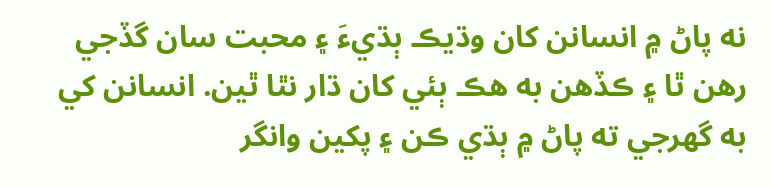نه پاڻ ۾ انسانن کان وڌيڪ ٻڌيءَ ۽ محبت سان گڏجي رهن ٿا ۽ ڪڏهن به هڪ ٻئي کان ڌار نٿا ٿين. انسانن کي به گهرجي ته پاڻ ۾ ٻڌي ڪن ۽ پکين وانگر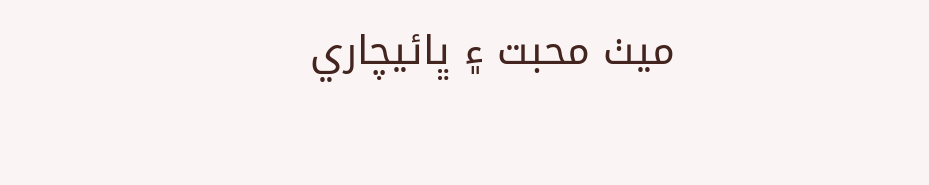ميٺ محبت ۽ ڀائيچاري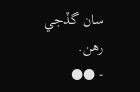سان گڏجي رهن.
- ●●